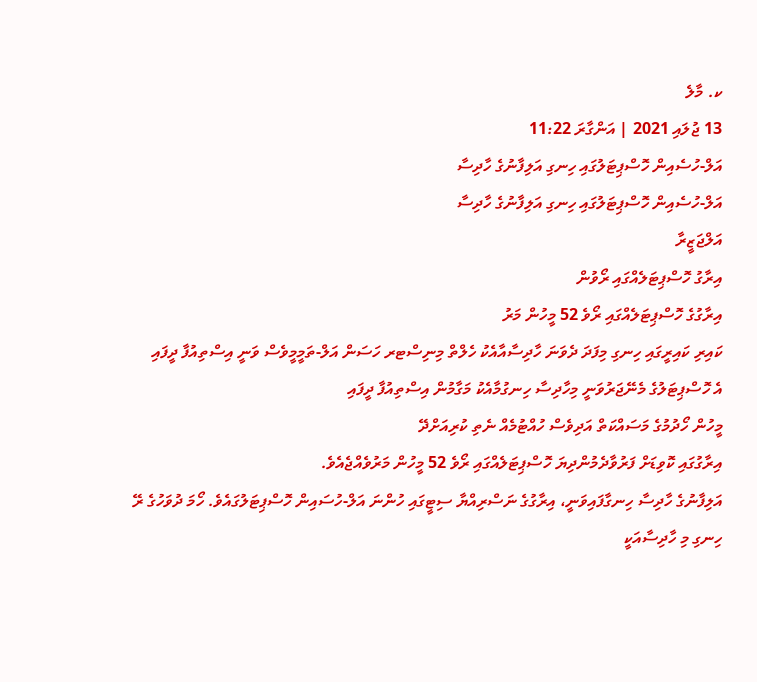ކ. މާލެ
13 ޖުލައި 2021 | އަންގާރަ 11:22
އަލް-ހުސެއިން ހޮސްޕިޓަލުގައި ހިނގި އަލިފާނުގެ ހާދިސާ
އަލް-ހުސެއިން ހޮސްޕިޓަލުގައި ހިނގި އަލިފާނުގެ ހާދިސާ
އަލްޖަޒީރާ
އިރާގު ހޮސްޕިޓަލެއްގައި ރޯވުން
އިރާގުގެ ހޮސްޕިޓަލެއްގައި ރޯވެ 52 މީހުން މަރު
ކައިރި ކައިރީގައި ހިނގި މިފަދަ ދެވަނަ ހާދިސާއާއެކު ހެލްތް މިނިސްޓރ ހަސަން އަލް-ތަމީމީވެސް ވަނީ އިސްތިއުފާ ދީފައި
އެ ހޮސްޕިޓަލުގެ މެނޭޖަރުވަނީ މިހާދިސާ ހިނގުމާއެކު މަގާމުން އިސްތިއުފާ ދީފައި
މީހުން ހޯދުމުގެ މަސައްކަތް އަދިވެސް ހުއްޓުމެއް ނެތި ކުރިއަށްދޭ
އިރާގުގައި ކޮވިޑަށް ފަރުވާދެމުންދިޔަ ހޮސްޕިޓަލެއްގައި ރޯވެ 52 މީހުން މަރުވެއްޖެއެވެ.
އަލިފާނުގެ ހާދިސާ ހިނގާފައިވަނީ، އިރާގުގެ ނަސްރިއްޔާ ސިޓީގައި ހުންނަ އަލް-ހުސައިން ހޮސްޕިޓަލުގައެވެ. ހޯމަ ދުވަހުގެ ރޭ ހިނގި މި ހާދިސާއަކީ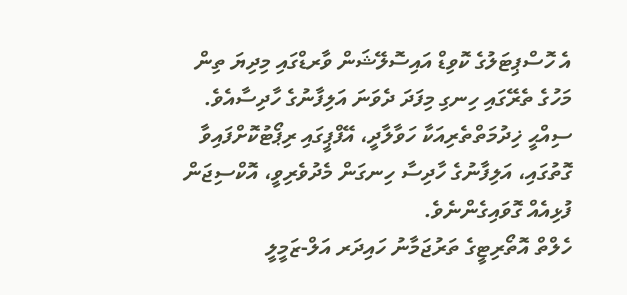އެ ހޮސްޕިޓަލުގެ ކޮވިޑް އައިސޮލޭޝަން ވާރޑްގައި މިދިޔަ ތިން މަހުގެ ތެރޭގައި ހިނގި މިފަދަ ދެވަނަ އަލިފާނުގެ ހާދިސާއެވެ. ސިއްޙީ ޚިދުމަތްތެރިއަކާ ހަވާލާދީ، އޭފްޕީގައި ރިޕޯޓުކޮށްފައިވާ ގޮތުގައި، އަލިފާނުގެ ހާދިސާ ހިނގަން މެދުވެރިވީ، އޮކްސިޖަން ފުޅިއެއް ގޮވައިގެންނެވެ.
ހެލްތް އޮތޯރިޓީގެ ތަރުޖަމާނު ހައިދަރ އަލް-ޒަމީލީ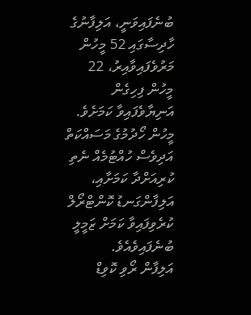ބުނެފައިވަނީ، އަލިފާނުގެ ހާދިސާގައި 52 މީހުން މަރުވެފައިވާއިރު، 22 މީހުން ފިހިގެން އަނިޔާވެފައިވާ ކަމަށެވެ. މީހުން ހޯދުމުގެ މަސައްކަތް އަދިވެސް ހުއްޓުމެއް ނެތި ކުރިއަށްދާ ކަމަށާއި، އަލިފާންގަނޑު ކޮންޓްރޯލް ކުރެވިފައިވާ ކަމަށް ޒަމީލީ ބުނެފައިވެއެވެ.
އަލިފާން ރޯވި ކޮވިޑް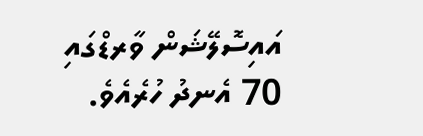އައިސޮލޭޝަން ވާރޑްގައި 70 އެނދު ހުރެއެވެ.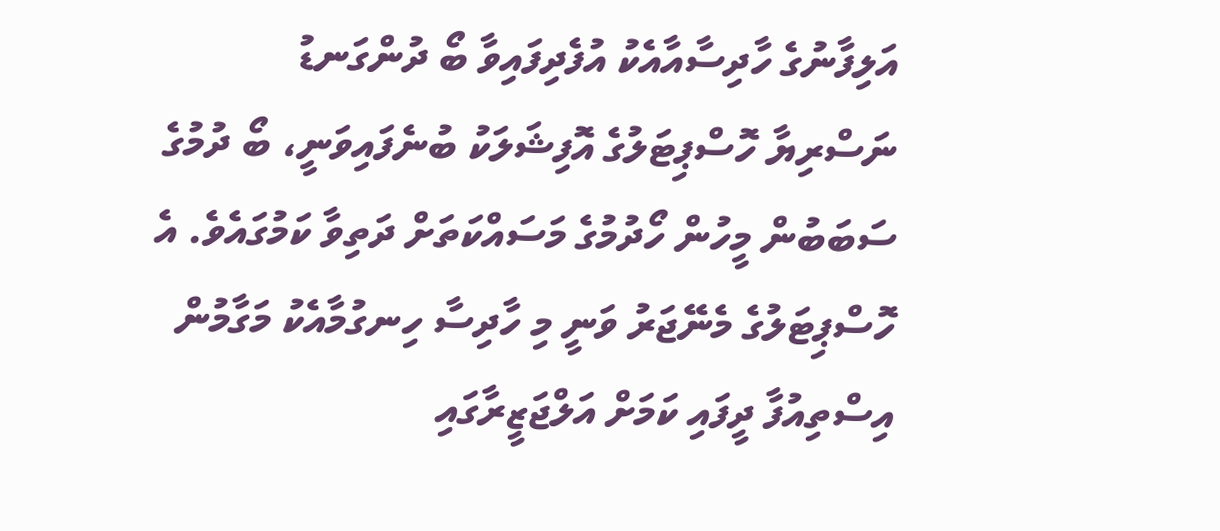އަލިފާނުގެ ހާދިސާއާއެކު އުފެދިފައިވާ ބޯ ދުންގަނޑު
ނަސްރިޔާ ހޮސްޕިޓަލުގެ އޮފިޝަލަކު ބުނެފައިވަނީ، ބޯ ދުމުގެ ސަބަބުން މީހުން ހޯދުމުގެ މަސައްކަތަށް ދަތިވާ ކަމުގައެވެ. އެ ހޮސްޕިޓަލުގެ މެނޭޖަރު ވަނީ މި ހާދިސާ ހިނގުމާއެކު މަގާމުން އިސްތިއުފާ ދީފައި ކަމަށް އަލްޖަޒީރާގައި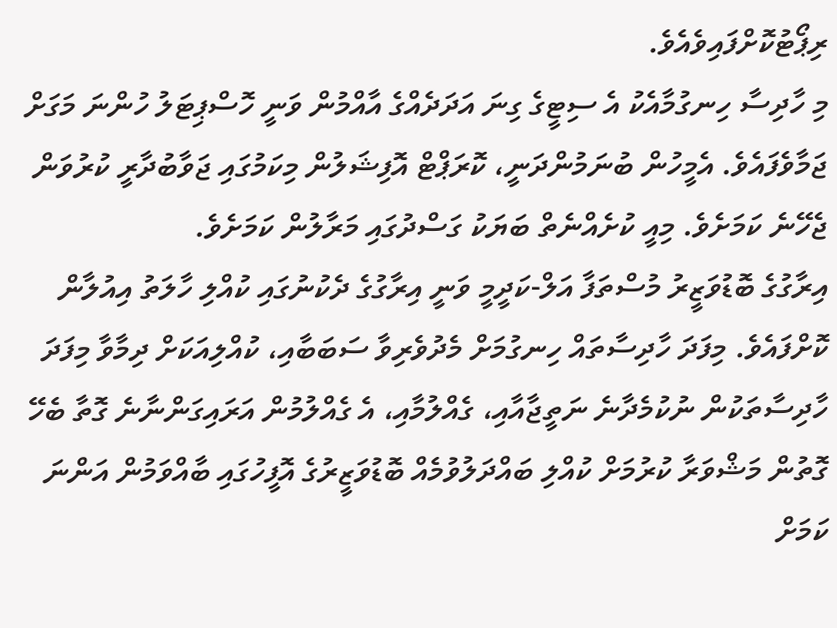ރިޕޯޓުކޮށްފައިވެއެވެ.
މި ހާދިސާ ހިނގުމާއެކު އެ ސިޓީގެ ގިނަ އަދަދެއްގެ އާއްމުން ވަނީ ހޮސްޕިޓަލު ހުންނަ މަގަށް ޖަމާވެފައެވެ. އެމީހުން ބުނަމުންދަނީ، ކޮރަޕްޓް އޮފިޝަލުން މިކަމުގައި ޖަވާބުދާރީ ކުރުވަން ޖެހޭނެ ކަމަށެވެ. މިއީ ކުށެއްނެތް ބަޔަކު ގަސްދުގައި މަރާލުން ކަމަށެވެ.
އިރާގުގެ ބޮޑުވަޒީރު މުސްތަފާ އަލް-ކަދީމީ ވަނީ އިރާގުގެ ދެކުނުގައި ކުއްލި ހާލަތު އިއުލާން ކޮށްފައެވެ. މިފަދަ ހާދިސާތައް ހިނގުމަށް މެދުވެރިވާ ސަބަބާއި، ކުއްލިއަކަށް ދިމާވާ މިފަދަ ހާދިސާތަކުން ނުކުމެދާނެ ނަތީޖާއާއި، ގެއްލުމާއި، އެ ގެއްލުމުން އަރައިގަންނާނެ ގޮތާ ބެހޭ ގޮތުން މަޝްވަރާ ކުރުމަށް ކުއްލި ބައްދަލުވުމެއް ބޮޑުވަޒީރުގެ އޮފީހުގައި ބާއްވަމުން އަންނަ ކަމަށް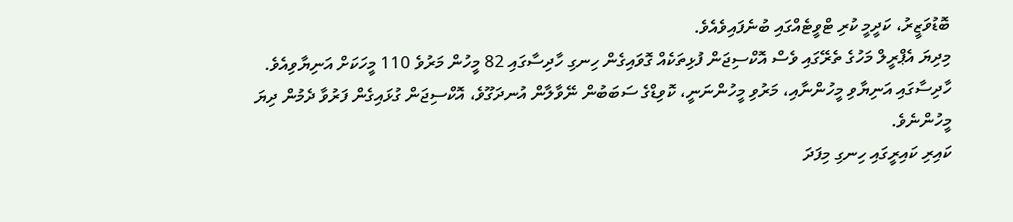ބޮޑުވަޒީރު، ކަދީމީ ކުރި ޓްވީޓެއްގައި ބުނެފައިވެއެވެ.
މިދިޔަ އެޕްރީލް މަހުގެ ތެރޭގައި ވެސް އޮކްސިޖަން ފުޅިތަކެއް ގޮވައިގެން ހިނގި ހާދިސާގައި 82 މީހުން މަރުވެ 110 މީހަކަށް އަނިޔާވިއެވެ. ހާދިސާގައި އަނިޔާވި މީހުންނާއި، މަރުވި މީހުންނަނީ، ކޮވިޑްގެ ސަބަބުން ނޭވާލާން އުނދަގޫވެ، އޮކްސިޖަން ގުޅައިގެން ފަރުވާ ދެމުން ދިޔަ މީހުންނެވެ.
ކައިރި ކައިރީގައި ހިނގި މިފަދަ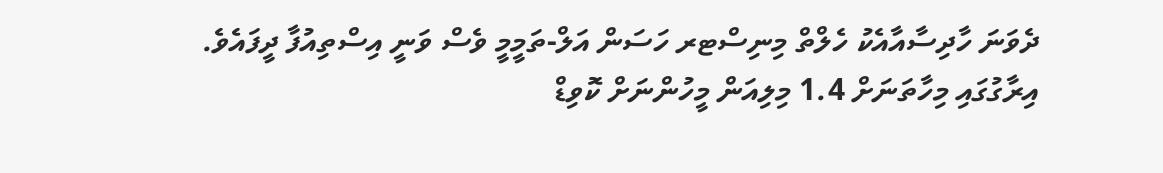ދެވަނަ ހާދިސާއާއެކު ހެލްތް މިނިސްޓރ ހަސަން އަލް-ތަމީމީ ވެސް ވަނީ އިސްތިއުފާ ދީފައެވެ.
އިރާގުގައި މިހާތަނަށް 1.4 މިލިއަން މީހުންނަށް ކޮވިޑް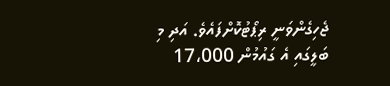ޖެހިގެންވަނީ ރިޕޯޓުކޮށްފައެވެ. އަދި މި ބަލީގައި އެ ގައުމުން 17،000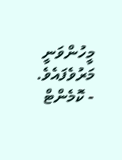މީހުންވަނީ މަރުވެފައެވެ.
- ކޮމެންޓް